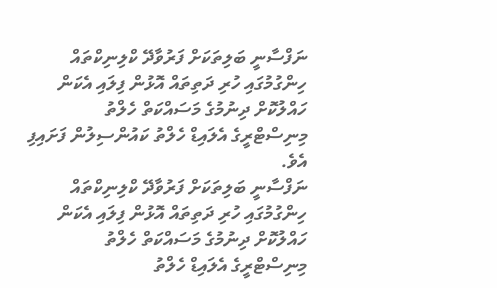ނަފްސާނީ ބަލިތަކަށް ފަރުވާދޭ ކްލިނިކްތައް ހިންގުމުގައި ހުރި ދަތިތައް އޮޅުން ފިލައި އެކަން ހައްލުކޮށް ދިނުމުގެ މަސައްކަތް ހެލްތު މިނިސްޓްރީގެ އެލައިޑް ހެލްތު ކައުންސިލުން ފަށައިފި އެވެ.
ނަފްސާނީ ބަލިތަކަށް ފަރުވާދޭ ކްލިނިކްތައް ހިންގުމުގައި ހުރި ދަތިތައް އޮޅުން ފިލައި އެކަން ހައްލުކޮށް ދިނުމުގެ މަސައްކަތް ހެލްތު މިނިސްޓްރީގެ އެލައިޑް ހެލްތު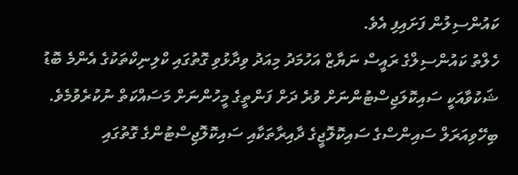ކައުންސިލުން ފަށައިފި އެވެ.
ހެލްތު ކައުންސިލްގެ ރައީސް ނަޔާޒް އަހުމަދު މިއަދު ވިދާޅުވި ގޮތުގައި ކްލިނިކްތަކުގެ އެންމެ ބޮޑު ޝަކުވާއަކީ ސައިކޮލަޖިސްޓުންނަށް ވުރެ ދަށް ފަންތީގެ މީހުންނަށް މަސައްކަތް ނުކުރެވުމެވެ.
ބިހޭވިއަރަލް ސައިންސްގެ ސައިކޮލޮޖީގެ ދާއިރާތަކާއި ސައިކޮލޮޖިސްޓުންގެ ގޮތުގައި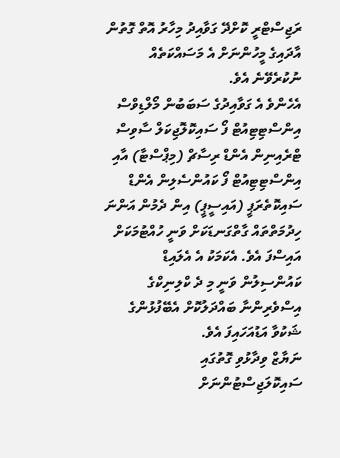ރަޖިސްޓްރީ ކޮށްދޭ ގަވާއިދު މިހާރު އޮތް ގޮތުން އާދައިގެ މީހުންނަށް އެ މަސައްކަތެއް ނުކުރެވޭނެ އެވެ.
އެހެންވެ އެ ގަވާއިދުގެ ސަބަބުން މޯލްޑިވްސް އިންސްޓިޓިއުޓް ފޯ ސައިކޮލޮޖިކަލް ސާވިސް ޓްރެއިނިން އެންޑް ރިސާޗް (މިޕްސްޓާ) އާއި އިންސްޓިޓިއުޓް ފޯ ކައުންސެލިން އެންޑް ސައިކޮތެރަޕީ (އައިސީޕީ) އިން ދެމުން އަންނަ ހިދުމަތްތައް ގާތްގަނޑަކަށް ވަނީ ހުއްޓުމަކަށް އައިސްފަ އެވެ. އެކަމަކު އެ އެލައިޑް ކައުންސިލުން ވަނީ މި ދެ ކްލިނިކްގެ އިސްވެރިންނާ ބައްދަލުކޮށް އެބޭފުޅުންގެ ޝަކުވާ އަޑުއަހައިފަ އެވެ.
ނަޔާޒް ވިދާޅުވި ގޮތުގައި ސައިކޮލަޖިސްޓުންނަށް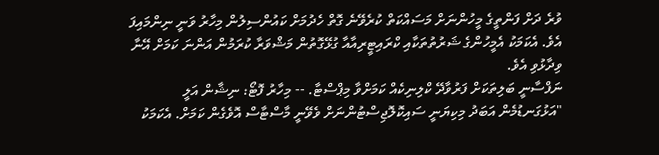ވުރެ ދަށް ފަންތީގެ މީހުންނަށް މަސައްކަތް ކުރެވޭނެ ގޮތް ހެދުމަށް ކައުންސިލުން މިހާރު ވަނީ ނިންމައިފަ އެވެ. އެކަމަކު އެމީހުންގެ ޝަރުތުތަކާއި ކްރައިޓީރިއާއާ ގުޅޭގޮތުން މަޝްވަރާ ކުރަމުން އަންނަ ކަމަށް އޭނާ ވިދާޅުވި އެވެ.
ނަފްސާނީ ބަލިތަކަށް ފަރުވާދޭ ކްލިނިކެއް ކަމަށްވާ މިޕްސްޓާ. -- މިހާރު ފޮޓޯ: ނިޝާން އަލީ
"އަޅުގަނޑުމެން އަބަދު މިކިޔަނީ ސައިކޮލޮޖިސްޓުންނަށް ވެވޭނީ މާސްޓާސް އޮވެގެން ކަމަށް. އެކަމަކު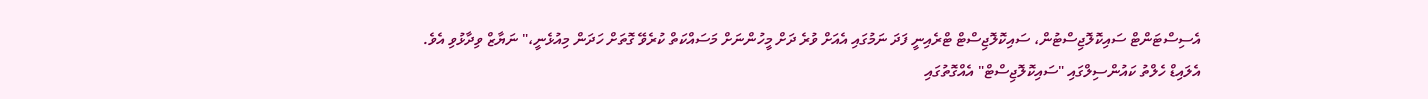އެސިސްޓަންޓް ސައިކޮލޮޖިސްޓުން، ސައިކޮލޮޖިސްޓް ޓްރެއިނީ ފަދަ ނަމުގައި އެއަށް ވުރެ ދަށް މީހުންނަށް މަސައްކަތް ކުރެވޭ ގޮތަށް ހަދަން މިއުޅެނީ،" ނަޔާޒް ވިދާޅުވި އެވެ.
އެލައިޑް ހެލްތު ކައުންސިލްގައި "ސައިކޮލޮޖިސްޓް" އެއްގޮތުގައި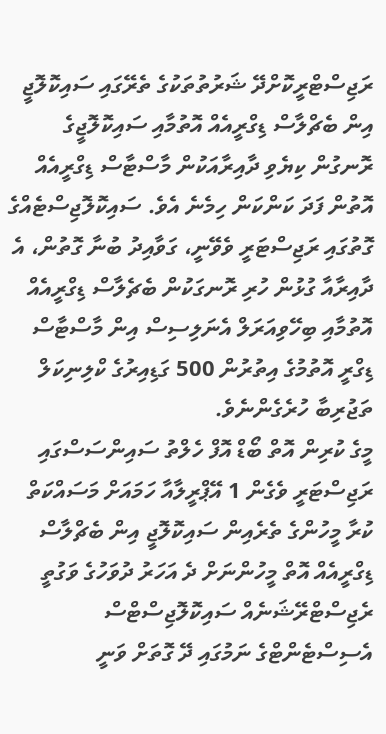ރަޖިސްޓްރީކޮށްދޭ ޝަރުތުތަކުގެ ތެރޭގައި ސައިކޮލޮޖީ އިން ބެޗްލާސް ޑިގްރީއެއް އޮތުމާއި ސައިކޮލޮޖީގެ ރޮނގުން ކިޔެވި ދާއިރާއަކުން މާސްޓާސް ޑިގްރީއެއް އޮތުން ފަދަ ކަންކަން ހިމެނެ އެވެ. ސައިކޮލޮޖިސްޓެއްގެ ގޮތުގައި ރަޖިސްޓަރީ ވެވޭނީ، ގަވާއިދު ބުނާ ގޮތުން، އެ ދާއިރާއާ ގުޅުން ހުރި ރޮނގަކުން ބެޗެލާސް ޑިގްރީއެއް އޮތުމާއި ބިހޭވިއަރަލް އެނަލިސިސް އިން މާސްޓާސް ޑިގްރީ އޮތުމުގެ އިތުރުން 500 ގަޑިއިރުގެ ކްލިނިކަލް ތަޖުރިބާ ހުރެގެންނެވެ.
މީގެ ކުރިން އޮތް ބޯޑް އޮފް ހެލްތު ސައިންސަސްގައި ރަޖިސްޓަރީ ވެގެން 1 އޭޕްރީލާއާ ހަމައަށް މަސައްކަތް ކުރާ މީހުންގެ ތެރެއިން ސައިކޮލޮޖީ އިން ބެޗްލާސް ޑިގްރީއެއް އޮތް މީހުންނަށް ދެ އަހަރު ދުވަހުގެ ވަގުތީ ރެޖިސްޓްރޭޝަނެއް ސައިކޮލޮޖިސްޓްސް އެސިސްޓެންޓްގެ ނަމުގައި ދޭ ގޮތަށް ވަނީ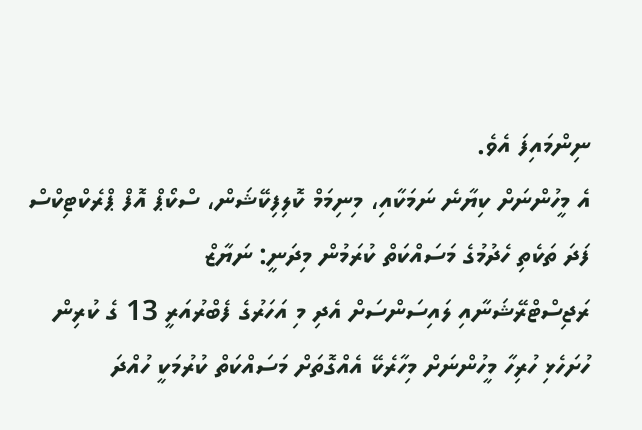ނިންމައިފަ އެވެ.
އެ މީހުންނަށް ކިޔާނެ ނަމަކާއި، މިނިމަމް ކޮލިފިކޭޝަން، ސްކޯޕް އޮފް ޕްރެކްޓިކްސް ފަދަ ތަކެތި ހެދުމުގެ މަސައްކަތް ކުރަމުން މިދަނީ: ނަޔާޒް
ރަޖިސްޓްރޭޝަނާއި ލައިސަންސަށް އެދި މި އަހަރުގެ ފެބްރުއަރީ 13 ގެ ކުރިން ހުށަހެޅި ހުރިހާ މީހުންނަށް މިހާރެކޭ އެއްގޮތަށް މަސައްކަތް ކުރުމަކީ ހުއްދަ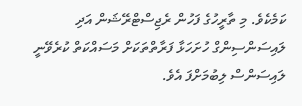ކަމެކެވެ. މި ތާރީހުގެ ފަހުން ރެޖިސްޓްރޭޝަން އަދި ލައިސަންސިންގް ހުށަހަޅާ ފަރާތްތަކަށް މަސައްކަތް ކުރެވޭނީ ލައިސަންސް ލިބުމަށްފަ އެވެ.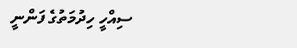ސިއްހީ ހިދުމަތުގެ ފަންނީ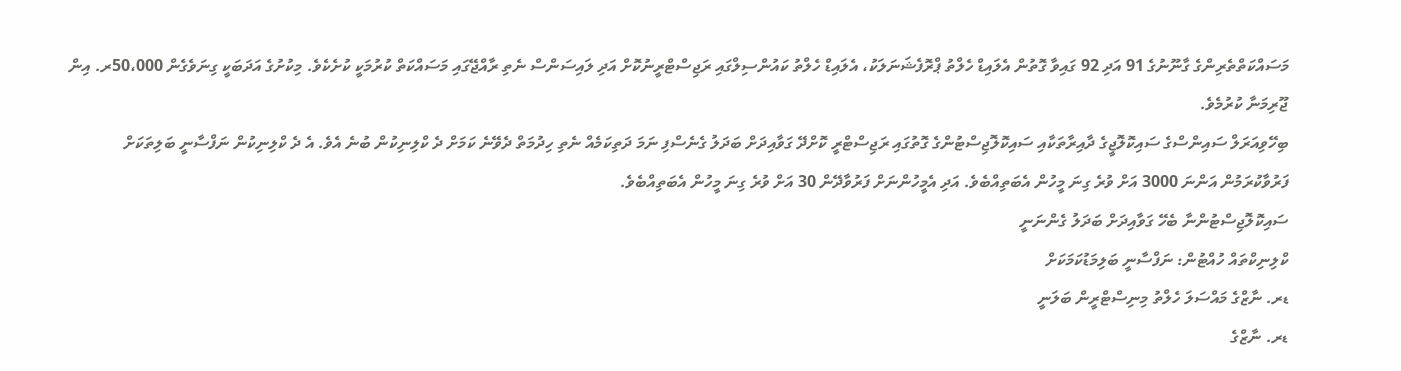މަސައްކަތްތެރިންގެ ގާނޫނުގެ 91 އަދި 92 ގައިވާ ގޮތުން އެލައިޑް ހެލްތު ޕްރޮފެޝަނަލަކު، އެލައިޑް ހެލްތު ކައުންސިލްގައި ރަޖިސްޓްރީނުކޮށް އަދި ލައިސަންސް ނެތި ރާއްޖޭގައި މަސައްކަތް ކުރުމަކީ ކުށެކެވެ. މިކުށުގެ އަދަބަކީ ގިނަވެގެން 50،000ރ. އިން ޖޫރިމަނާ ކުރުމެވެ.
ބިހޭވިއަރަލް ސައިންސްގެ ސައިކޮލޮޖީގެ ދާއިރާތަކާއި ސައިކޮލޮޖިސްޓުންގެ ގޮތުގައި ރަޖިސްޓްރީ ކޮށްދޭ ގަވާއިދަށް ބަދަލު ގެނެސްފި ނަމަ ދަތިކަމެއް ނެތި ހިދުމަތް ދެވޭނެ ކަމަށް ދެ ކްލިނިކުން ބުނެ އެވެ. އެ ދެ ކްލިނިކުން ނަފްސާނީ ބަލިތަކަށް ފަރުވާކުރަމުން އަންނަ 3000 އަށް ވުރެ ގިނަ މީހުން އެބަތިއްބެވެ. އަދި އެމީހުންނަށް ފަރުވާދޭން 30 އަށް ވުރެ ގިނަ މީހުން އެބަތިއްބެވެ.
ސައިކޮލޮޖިސްޓުންނާ ބެހޭ ގަވާއިދަށް ބަދަލު ގެންނަނީ
ކްލިނިކްތައް ހުއްޓުން: ނަފްސާނީ ބަލިމަޑުކަމަކަށް
ޑރ. ނާޒްގެ މައްސަލަ ހެލްތު މިނިސްޓްރީން ބަލަނީ
ޑރ. ނާޒްގެ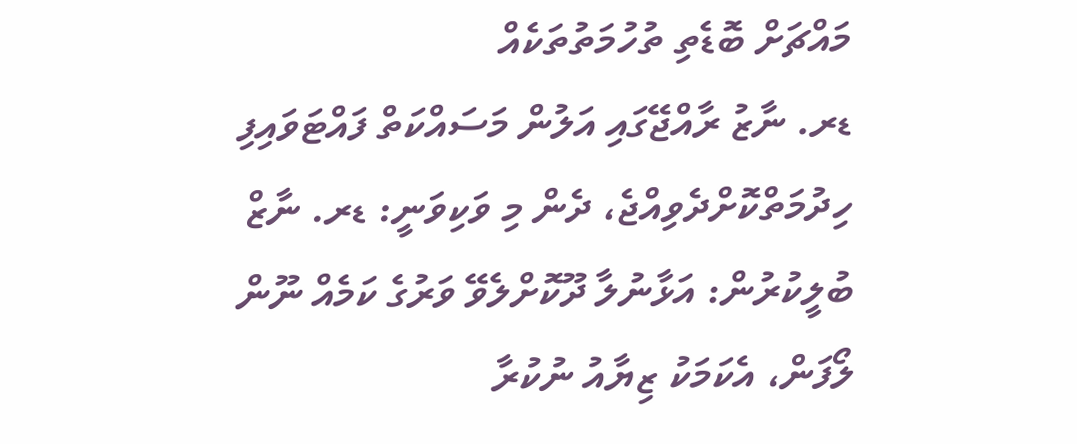މައްޗަށް ބޮޑެތި ތުހުމަތުތަކެއް
ޑރ. ނާޒު ރާއްޖޭގައި އަލުން މަސައްކަތް ފައްޓަވައިފި
ހިދުމަތްކޮށްދެވިއްޖެ، ދެން މި ވަކިވަނީ: ޑރ. ނާޒް
ބުލީކުރުން: އަޅާނުލާ ދޫކޮށްލެވޭ ވަރުގެ ކަމެއް ނޫން
ލޯފަން، އެކަމަކު ޒިޔާއު ނުކުރާ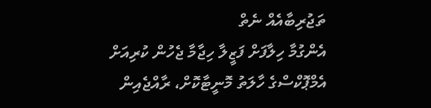ތަޖުރިބާއެއް ނެތް
އެންގުމާ ހިލާފަށް ފަޒީލާ ހިޖާމާ ޖެހުން ކުރިއަށް
އެމްޕޮކްސްގެ ހާލަތު މޮނީޓާކޮށް، ރާއްޖެއިން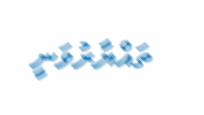ތައްޔާރުވަނީ